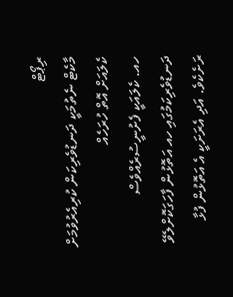ރިޕޯޓް
މާކެޓް ނެތުމަކީ ދަނޑުވެރިކަން ކުރިއެރުވުމަށް ކެލައަށް އޮތް ހުރަހެއް
ހއ. ކެލައަކީ ފެށުނީސުރެއްވެސް ދަނޑުވެރިކަމުގައި ހއ އަތޮޅުން ފާހަގަކޮށްލެވޭ ރަށެކެވެ. އަދި އެރަށަކީ އެ އަތޮޅުން ފުޅާ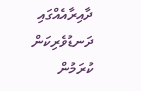ދާއިރާއެއްގައި ދަނޑުވެރިކަން ކުރަމުން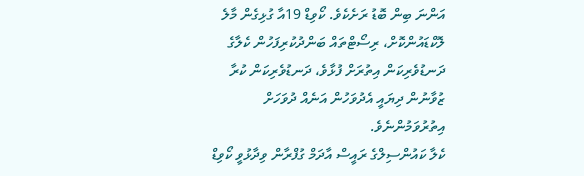އަންނަ ބިން ބޮޑު ރަށެކެވެ. ކޯވިޑް 19އާ ގުޅިގެން މާލެ ލޮކްޑައުންކޮށް، ރިސޯޓްތައް ބަންދުކުރިފަހުން ކެލާގެ ދަނޑުވެރިކަން އިތުރަށް ފުޅާވެ، ދަނޑުވެރިކަން ކުރާ ޒުވާނުން ދިޔައީ އެދުވަހުން އަނެއް ދުވަހަށް އިތުރުވަމުންނެވެ.
ކެލާ ކައުންސިލްގެ ރައީސް އާދަމް ގުފްރާން ވިދާޅުވީ ކޯވިޑް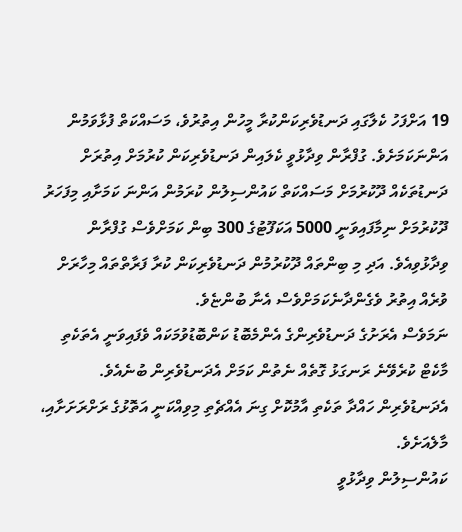19 އަށްފަހު ކެލާގައި ދަނޑުވެރިކަންކުރާ މީހުން އިތުރުވެ، މަސައްކަތް ފުޅާވަމުން އަންނަކަމަށެވެ. ގުފްރާން ވިދާޅުވީ ކެލައިން ދަނޑުވެރިކަން ކުރުމަށް އިތުރަށް ދަނޑުތަކެއް ދޫކުރުމަށް މަސައްކަތް ކައުންސިލުން ކުރަމުން އަންނަ ކަމަށާއި މިފަހަރު ދޫކުރުމަށް ނިމާފައިވަނީ 5000 އަކަފޫޓުގެ 300 ބިން ކަމަށްވެސް ގުފްރާން ވިދާޅުވިއެވެ. އަދި މި ބިންތައް ދޫކުރުމުން ދަނޑުވެރިކަން ކުރާ ފަރާތްތައް މިހާރަށް ވުރެއް އިތުރު ވެގެންދާނެކަމަށްވެސް އެނާ ބުންޏެވެ.
ނަމަވެސް އެރަށުގެ ދަނޑުވެރިންގެ އެންމެބޮޑު ކަންބޮޑުވުމަކައް ވެފައިވަނީ އެތަކެތި މާކެޓް ކުރެވޭނެ ރަނގަޅު ގޮތެއް ނެތުން ކަމަށް އެދަނޑުވެރިން ބުނެއެވެ. އެދަނޑުވެރިން ހައްދާ ތަކެތި އާމުކޮށް ގިނަ އެއްޗެތި މިވިއްކަނީ އަތޮޅުގެ ރަށްރަށަށާއި، މާލެއަށެވެ.
ކައުންސިލުން ވިދާޅުވީ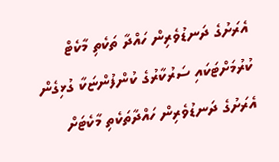އެރަށުގެ ދަނޑުވެރިން ހައްދާ ތަކެތި މާކެޓް ކުރުމަށްޓަކައި ސަރުކާރުގެ ކުންފުންޏަކާ ގުޅިގެން އެރަށުގެ ދަނޑުވެރިން ހައްދާތަކެތި މާކެޓަށް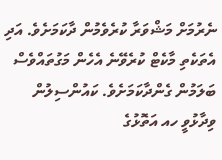ނެރުމަށް މަޝްވަރާ ކުރެވެމުން ދާކަމަށެވެ. އަދި އެތަކެތި މާކެޓް ކުރެވޭނެ އެހެން މަގުތައްވެސް ބަލަމުން ގެންދާކަމަށެވެ. ކައުންސިލުން ވިދާޅުވީ ހއ އަތޮޅުގެ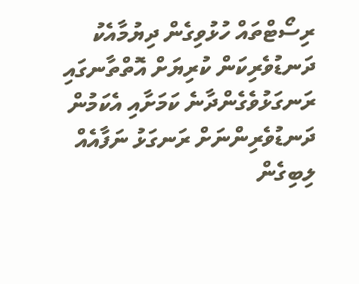ރިސޯޓްތައް ހުޅުވިގެން ދިޔުމާއެކު ދަނޑުވެރިކަން ކުރިޔަށް އޮތްތާނގައި ރަނގަޅުވެގެންދާނެ ކަމަށާއި އެކަމުން ދަނޑުވެރިންނަށް ރަނގަޅު ނަފާއެއް ލިބިގެން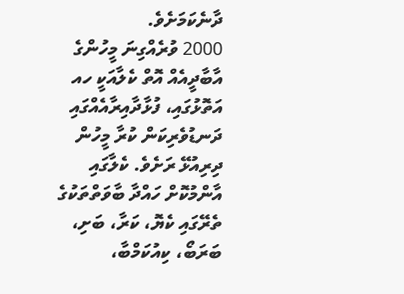ދާނެކަމަށެވެ.
2000 ވުރެއްގިނަ މީހުންގެ އާބާދީއެއް އޮތް ކެލާއަކީ ހއ އަތޮޅުގައި، ފުޅާދާއިރާއެއްގައި ދަނޑުވެރިކަން ކުރާ މީހުން ދިރިއުޅޭ ރަށެވެ. ކެލާގައި އާންމުކޮށް ހައްދާ ބާވަތްތަކުގެ ތެރޭގައި ކެޔޮ، ކަރާ، ބަށި، ބަރަބޯ، ކިއުކަމްބާ،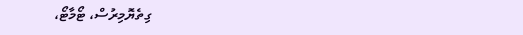ގިތެޔޮމިރުސް، ޓޯމާޓޯ،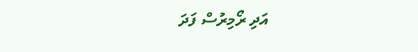އަދި ރޯމިރުސް ފަދަ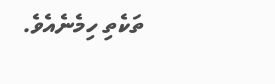ތަކެތި ހިމެނެއެވެ.